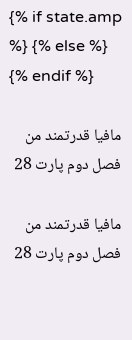{% if state.amp %} {% else %} {% endif %}

مافیا قدرتمند من فصل دوم پارت 28

مافیا قدرتمند من فصل دوم پارت 28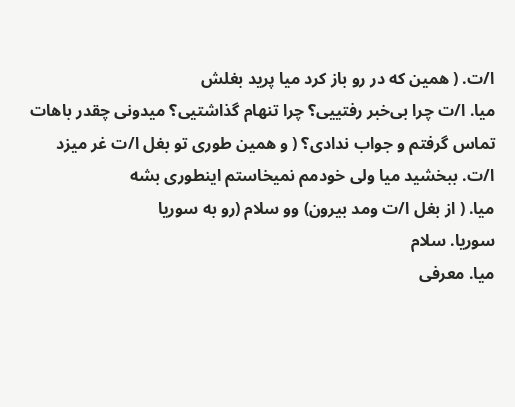ا/ت. ( همین که در رو باز کرد میا پرید بغلش
میا. ا/ت چرا بی‌خبر رفتییی؟ چرا تنهام گذاشتیی؟ میدونی چقدر باهات تماس گرفتم و جواب ندادی؟ ( و همین طوری تو بغل ا/ت غر میزد
ا/ت. ببخشید میا ولی خودمم نمیخاستم اینطوری بشه
میا. ( از بغل ا/ت ومد بیرون) وو سلام (رو به سوریا
سوریا. سلام
میا. معرفی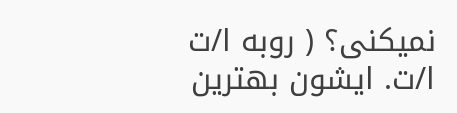نمیکنی؟ ( روبه ا/ت
ا/ت. ایشون بهترین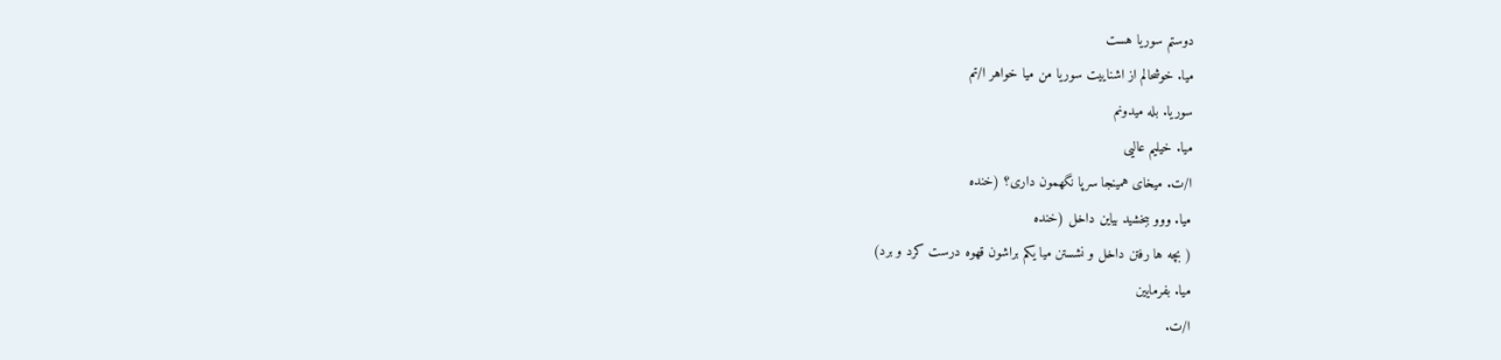دوستم سوریا هست
میا. خوشحالم از اشناییت سوریا من میا خواهر ا/تم
سوریا. بله میدونم
میا. خیلیم عالیی
ا/ت. میخای همینجا سرپا نگهمون داری؟ (خنده
میا. ووو ببخشید بیاین داخل (خنده
( بچه ها رفتن داخل و نشستن میا یکم براشون قهوه درست کرد و برد)
میا. بفرمایین
ا/ت.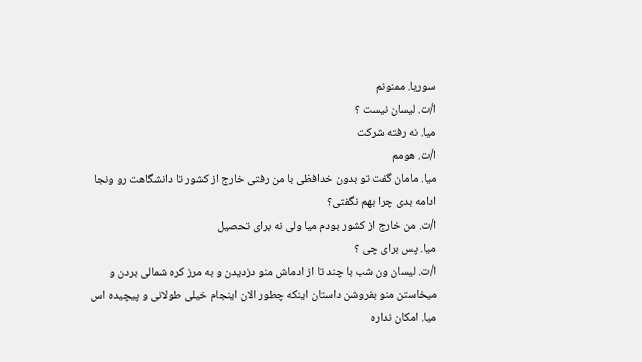سوریا. ممنونم
ا/ت. لیسان نیست ؟
میا. نه رفته شرکت
ا/ت. هومم
میا. مامان گفت تو بدون خدافظی با من رفتی خارج از کشور تا دانشگاهت رو ونجا ادامه بدی چرا بهم نگفتی؟
ا/ت. من خارج از کشور بودم میا ولی نه برای تحصیل
میا. پس برای چی ؟
ا/ت. لیسان ون شب با چند تا از ادماش منو دزدیدن و به مرز کره شمالی بردن و میخاستن منو بفروشن داستان اینکه چطور الان اینجام خیلی طولانی و پیچیده اس
میا. امکان نداره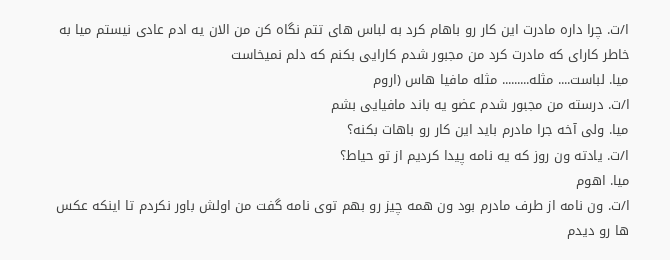ا/ت. چرا داره مادرت این کار رو باهام کرد به لباس های تتم نگاه کن من الان یه ادم عادی نیستم میا به خاطر کارای که مادرت کرد من مجبور شدم کارایی بکنم که دلم نمیخاست
میا. لباست.... مثله......... مثله مافیا هاس (اروم
ا/ت. درسته من مجبور شدم عضو یه باند مافیایی بشم
میا. ولی آخه جرا مادرم بايد این کار رو باهات بکنه؟
ا/ت. یادته ون روز که یه نامه پیدا کردیم از تو حیاط؟
میا. اهوم
ا/ت. ون نامه از طرف مادرم بود ون همه چیز رو بهم توی نامه گفت من اولش باور نکردم تا اینکه عکس ها رو دیدم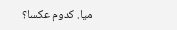میا. کدوم عکسا؟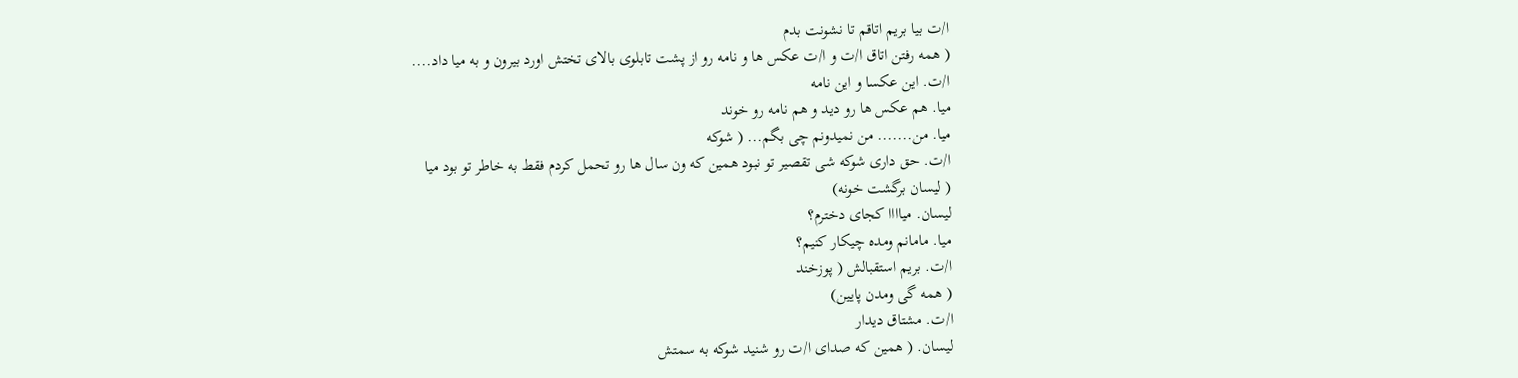ا/ت بیا بریم اتاقم تا نشونت بدم
( همه رفتن اتاق ا/ت و ا/ت عکس ها و نامه رو از پشت تابلوی بالای تختش اورد بیرون و به میا داد....
ا/ت. این عکسا و این نامه
میا. هم عکس ها رو دید و هم نامه رو خوند
میا. من....... من نمیدونم چی بگم... ( شوکه
ا/ت. حق داری شوکه شی تقصیر تو نبود همین که ون سال ها رو تحمل کردم فقط به خاطر تو بود میا
( لیسان برگشت خونه)
لیسان. میاااا کجای دخترم؟
میا. مامانم ومده چیکار کنیم؟
ا/ت. بریم استقبالش ( پوزخند
( همه گی ومدن پایین)
ا/ت. مشتاق دیدار
لیسان. ( همین که صدای ا/ت رو شنید شوکه به سمتش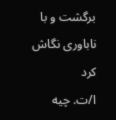برگشت و با ناباوری نگاش کرد
ا/ت. چیه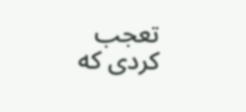تعجب کردی که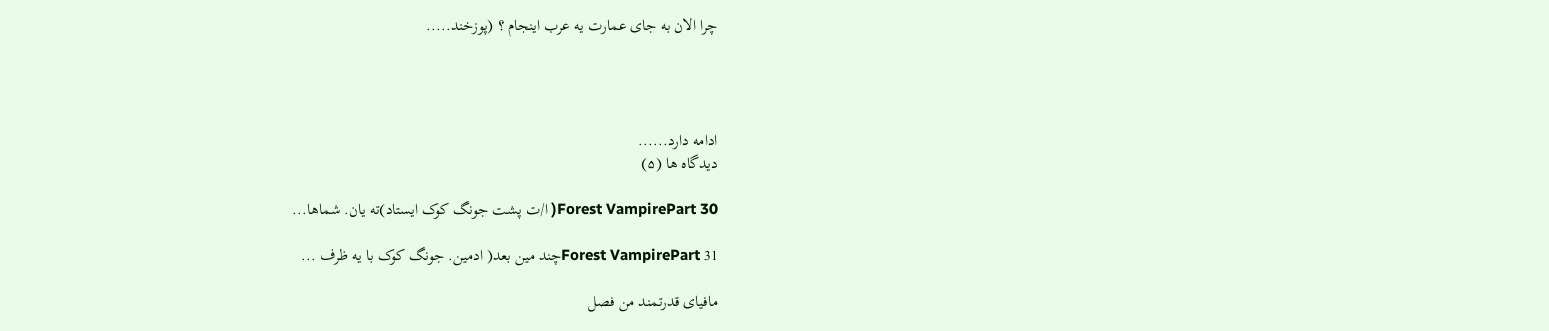چرا الان به جای عمارت یه عرب اینجام ؟ (پوزخند.....




ادامه دارد......
دیدگاه ها (۵)

Forest VampirePart 30( ا/ت پشت جونگ کوک ایستاد)ته یان. شماها...

Forest VampirePart 31چند مین بعد( ادمین. جونگ کوک با یه ظرف ...

مافیای قدرتمند من فصل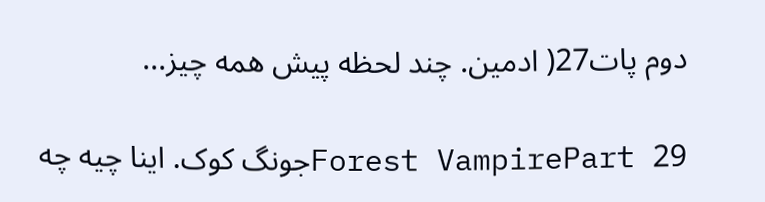دوم پات27( ادمین. چند لحظه پیش همه چیز...

Forest VampirePart 29جونگ کوک. اینا چیه چه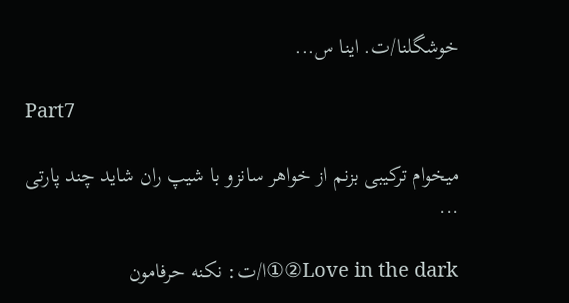خوشگلنا/ت. اینا س...

Part7

میخوام ترکیبی بزنم از خواهر سانزو با شیپ ران شاید چند پارتی ...

Love in the dark②①ا/ت: نکنه حرفامون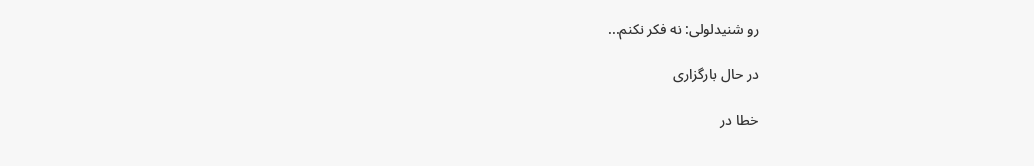رو شنیدلولی: نه فکر نکنم...

در حال بارگزاری

خطا در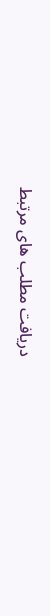دریافت مطلب های مرتبط